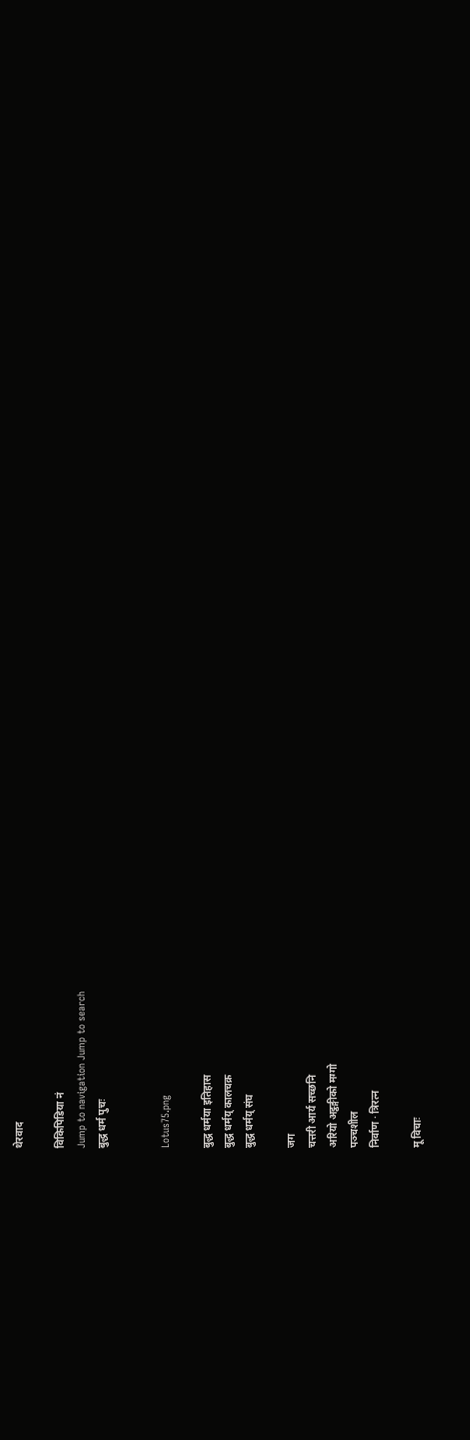थेरवाद

विकिपिडिया नं
Jump to navigation Jump to search
बुद्ध धर्म पुचः


Lotus75.png

बुद्ध धर्मया इतिहास
बुद्ध धर्मय् कालचक्र
बुद्ध धर्मय् संघ

जग
चत्तरी आर्य सच्छनि
अरियो अट्ठङ्गीको मग्गो
पञ्चशील
निर्वाण · त्रिरत्न

मू विचाः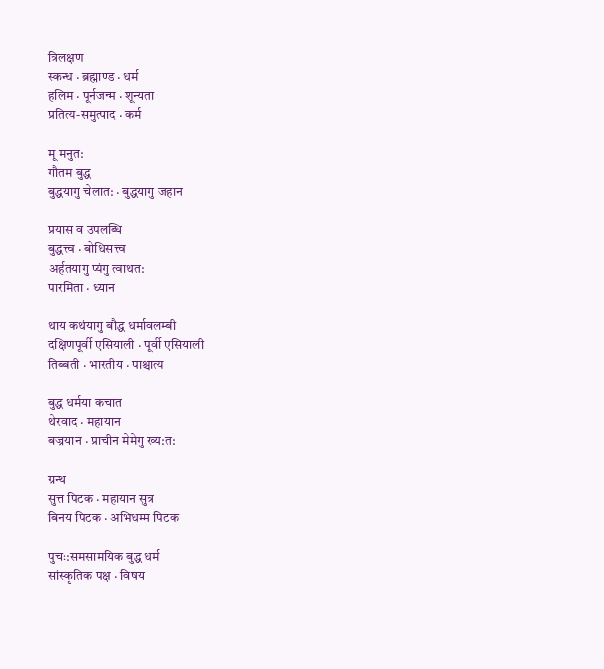त्रिलक्षण
स्कन्ध · ब्रह्माण्ड · धर्म
हलिम · पूर्नजन्म · शून्यता
प्रतित्य-समुत्पाद · कर्म

मू मनुत:
गौतम बुद्ध
बुद्धयागु चेलात: · बुद्धयागु जहान

प्रयास व उपलब्धि
बुद्धत्त्व · बोधिसत्त्व
अर्हतयागु प्यंगु त्वाथत:
पारमिता · ध्यान

थाय कथंयागु बौद्ध धर्मावलम्बी
दक्षिणपूर्वी एसियाली · पूर्वी एसियाली
तिब्बती · भारतीय · पाश्चात्य

बुद्ध धर्मया कचात
थेरवाद · महायान
बज्रयान · प्राचीन मेमेगु ख्य:त:

ग्रन्थ
सुत्त पिटक · महायान सुत्र
बिनय पिटक · अभिधम्म पिटक

पुचः:समसामयिक बुद्ध धर्म
सांस्कृतिक पक्ष · विषय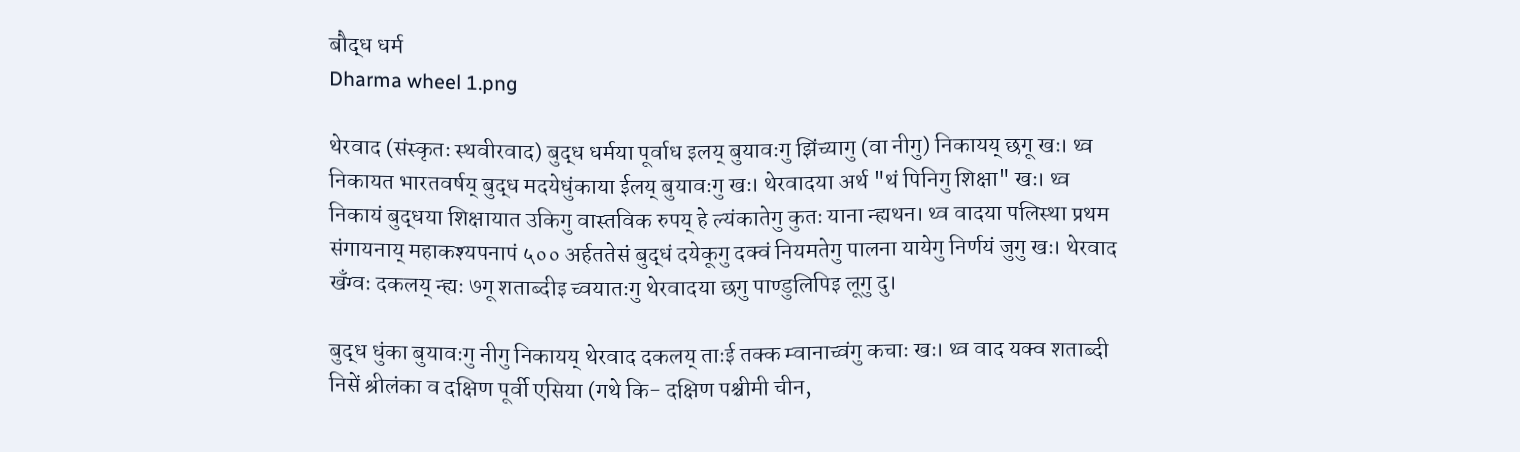बौद्ध धर्म
Dharma wheel 1.png

थेरवाद (संस्कृतः स्थवीरवाद) बुद्ध धर्मया पूर्वाध इलय् बुयावःगु झिंच्यागु (वा नीगु) निकायय् छगू खः। थ्व निकायत भारतवर्षय् बुद्ध मदयेधुंकाया ईलय् बुयावःगु खः। थेरवादया अर्थ "थं पिनिगु शिक्षा" खः। थ्व निकायं बुद्धया शिक्षायात उकिगु वास्तविक रुपय् हे ल्यंकातेगु कुतः याना न्ह्यथन। थ्व वादया पलिस्था प्रथम संगायनाय् महाकश्यपनापं ५०० अर्हततेसं बुद्धं दयेकूगु दक्वं नियमतेगु पालना यायेगु निर्णयं जुगु खः। थेरवाद खँग्वः दकलय् न्ह्यः ७गू शताब्दीइ च्वयातःगु थेरवादया छगु पाण्डुलिपिइ लूगु दु।

बुद्ध धुंका बुयावःगु नीगु निकायय् थेरवाद दकलय् ताःई तक्क म्वानाच्वंगु कचाः खः। थ्व वाद यक्व शताब्दी निसें श्रीलंका व दक्षिण पूर्वी एसिया (गथे कि- दक्षिण पश्चीमी चीन,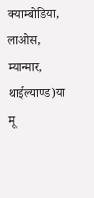क्याम्बोडिया, लाओस, म्यान्मार, थाईल्याण्ड)या मू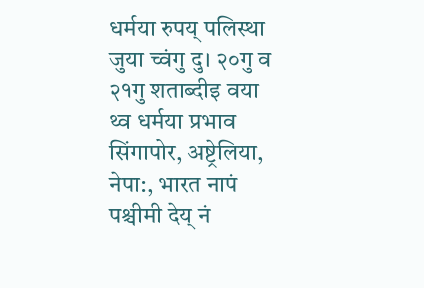धर्मया रुपय् पलिस्था जुया च्वंगु दु। २०गु व २१गु शताब्दीइ वया थ्व धर्मया प्रभाव सिंगापोर, अष्ट्रेलिया, नेपा:, भारत नापं पश्चीमी देय् नं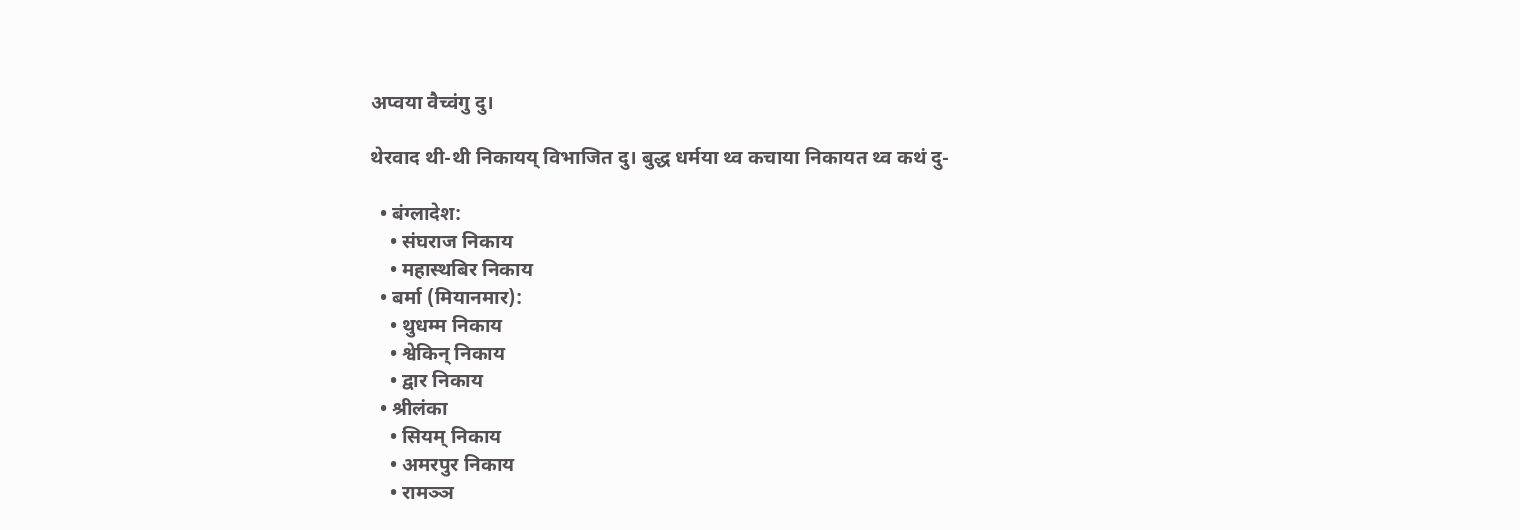अप्वया वैच्वंगु दु।

थेरवाद थी-थी निकायय् विभाजित दु। बुद्ध धर्मया थ्व कचाया निकायत थ्व कथं दु-

  • बंग्लादेश:
    • संघराज निकाय
    • महास्थबिर निकाय
  • बर्मा (मियानमार):
    • थुधम्म निकाय
    • श्वेकिन् निकाय
    • द्वार निकाय
  • श्रीलंका
    • सियम् निकाय
    • अमरपुर निकाय
    • रामञ्ञ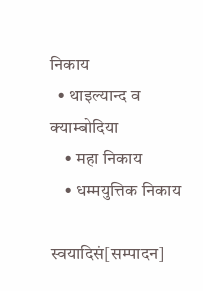निकाय
  • थाइल्यान्द व क्याम्बोदिया
    • महा निकाय
    • धम्मयुत्तिक निकाय

स्वयादिसं[सम्पादन]